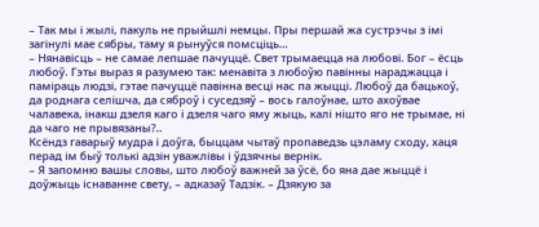– Так мы і жылі, пакуль не прыйшлі немцы. Пры першай жа сустрэчы з імі загінулі мае сябры, таму я рынуўся помсціць…
– Нянавісць – не самае лепшае пачуццё. Свет трымаецца на любові. Бог – ёсць любоў. Гэты выраз я разумею так: менавіта з любоўю павінны нараджацца і паміраць людзі, гэтае пачуццё павінна весці нас па жыцці. Любоў да бацькоў, да роднага селішча, да сяброў і суседзяў – вось галоўнае, што ахоўвае чалавека, інакш дзеля каго і дзеля чаго яму жыць, калі нішто яго не трымае, ні да чаго не прывязаны?..
Ксёндз гаварыў мудра і доўга, быццам чытаў пропаведзь цэламу сходу, хаця перад ім быў толькі адзін уважлівы і ўдзячны вернік.
– Я запомню вашы словы, што любоў важней за ўсё, бо яна дае жыццё і доўжыць існаванне свету, – адказаў Тадзік. – Дзякую за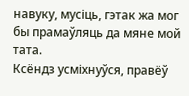навуку, мусіць, гэтак жа мог бы прамаўляць да мяне мой тата.
Ксёндз усміхнуўся, правёў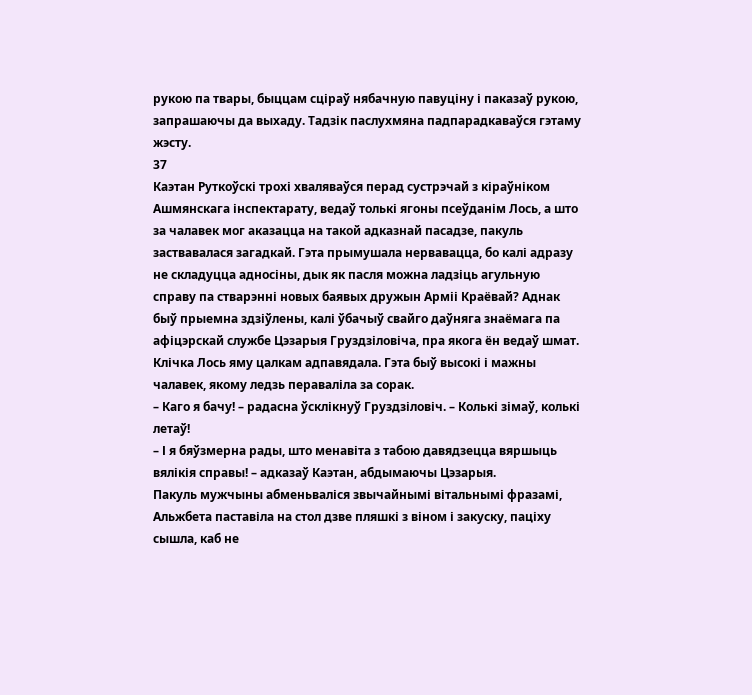рукою па твары, быццам сціраў нябачную павуціну і паказаў рукою, запрашаючы да выхаду. Тадзік паслухмяна падпарадкаваўся гэтаму жэсту.
37
Каэтан Руткоўскі трохі хваляваўся перад сустрэчай з кіраўніком Ашмянскага інспектарату, ведаў толькі ягоны псеўданім Лось, а што за чалавек мог аказацца на такой адказнай пасадзе, пакуль заствавалася загадкай. Гэта прымушала нервавацца, бо калі адразу не складуцца адносіны, дык як пасля можна ладзіць агульную справу па стварэнні новых баявых дружын Арміі Краёвай? Аднак быў прыемна здзіўлены, калі ўбачыў свайго даўняга знаёмага па афіцэрскай службе Цэзарыя Груздзіловіча, пра якога ён ведаў шмат. Клічка Лось яму цалкам адпавядала. Гэта быў высокі і мажны чалавек, якому ледзь пераваліла за сорак.
– Каго я бачу! – радасна ўсклікнуў Груздзіловіч. – Колькі зімаў, колькі летаў!
– І я бяўзмерна рады, што менавіта з табою давядзецца вяршыць вялікія справы! – адказаў Каэтан, абдымаючы Цэзарыя.
Пакуль мужчыны абменьваліся звычайнымі вітальнымі фразамі, Альжбета паставіла на стол дзве пляшкі з віном і закуску, паціху сышла, каб не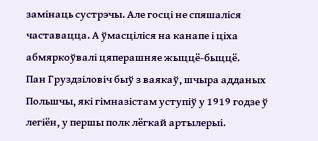замінаць сустрэчы. Але госці не спяшаліся частавацца. А ўмасціліся на канапе і ціха абмяркоўвалі цяперашняе жыццё-быццё.
Пан Груздзіловіч быў з ваякаў, шчыра адданых Польшчы, які гімназістам уступіў у 1919 годзе ў легіён, у першы полк лёгкай артылерыі.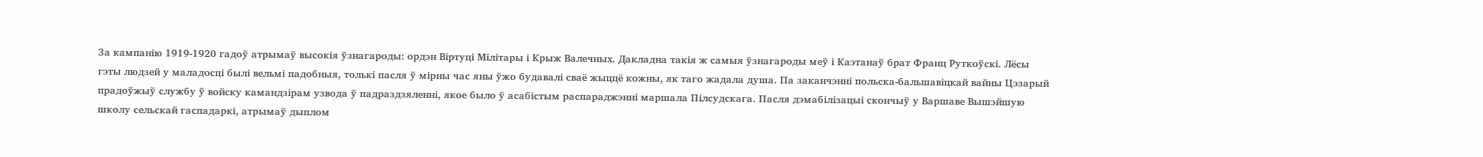За кампанію 1919-1920 гадоў атрымаў высокія ўзнагароды: ордэн Віртуці Мілітары і Крыж Валечных. Дакладна такія ж самыя ўзнагароды меў і Каэтанаў брат Франц Руткоўскі. Лёсы гэты людзей у маладосці былі вельмі падобныя, толькі пасля ў мірны час яны ўжо будавалі сваё жыццё кожны, як таго жадала душа. Па заканчэнні польска-бальшавіцкай вайны Цэзарый прадоўжыў службу ў войску камандзірам узвода ў падраздзяленні, якое было ў асабістым распараджэнні маршала Пілсудскага. Пасля дэмабілізацыі скончыў у Варшаве Вышэйшую школу сельскай гаспадаркі, атрымаў дыплом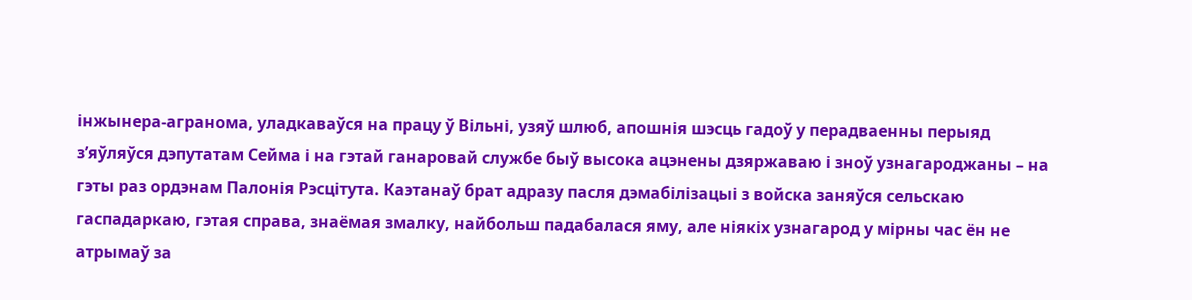інжынера-агранома, уладкаваўся на працу ў Вільні, узяў шлюб, апошнія шэсць гадоў у перадваенны перыяд з’яўляўся дэпутатам Сейма і на гэтай ганаровай службе быў высока ацэнены дзяржаваю і зноў узнагароджаны – на гэты раз ордэнам Палонія Рэсцітута. Каэтанаў брат адразу пасля дэмабілізацыі з войска заняўся сельскаю гаспадаркаю, гэтая справа, знаёмая змалку, найбольш падабалася яму, але ніякіх узнагарод у мірны час ён не атрымаў за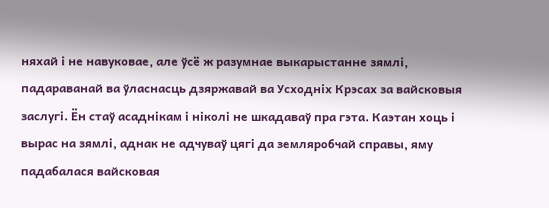няхай і не навуковае, але ўсё ж разумнае выкарыстанне зямлі, падараванай ва ўласнасць дзяржавай ва Усходніх Крэсах за вайсковыя заслугі. Ён стаў асаднікам і ніколі не шкадаваў пра гэта. Каэтан хоць і вырас на зямлі, аднак не адчуваў цягі да земляробчай справы, яму падабалася вайсковая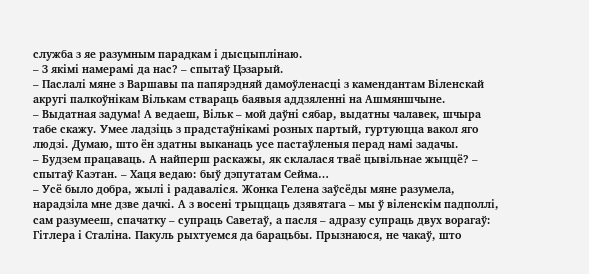служба з яе разумным парадкам і дысцыплінаю.
– З якімі намерамі да нас? – спытаў Цэзарый.
– Паслалі мяне з Варшавы па папярэдняй дамоўленасці з камендантам Віленскай акругі палкоўнікам Вількам ствараць баявыя аддзяленні на Ашмяншчыне.
– Выдатная задума! А ведаеш, Вільк – мой даўні сябар, выдатны чалавек, шчыра табе скажу. Умее ладзіць з прадстаўнікамі розных партый, гуртуюцца вакол яго людзі. Думаю, што ён здатны выканаць усе пастаўленыя перад намі задачы.
– Будзем працаваць. А найперш раскажы, як склалася тваё цывільнае жыццё? – спытаў Каэтан. – Хаця ведаю: быў дэпутатам Сейма…
– Усё было добра, жылі і радаваліся. Жонка Гелена заўсёды мяне разумела, нарадзіла мне дзве дачкі. А з восені трыццаць дзявятага – мы ў віленскім падполлі, сам разумееш, спачатку – супраць Саветаў, а пасля – адразу супраць двух ворагаў: Гітлера і Сталіна. Пакуль рыхтуемся да барацьбы. Прызнаюся, не чакаў, што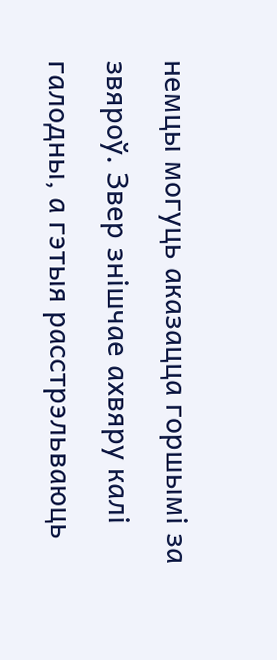немцы могуць аказацца горшымі за звяроў. Звер знішчае ахвяру калі галодны, а гэтыя расстрэльваюць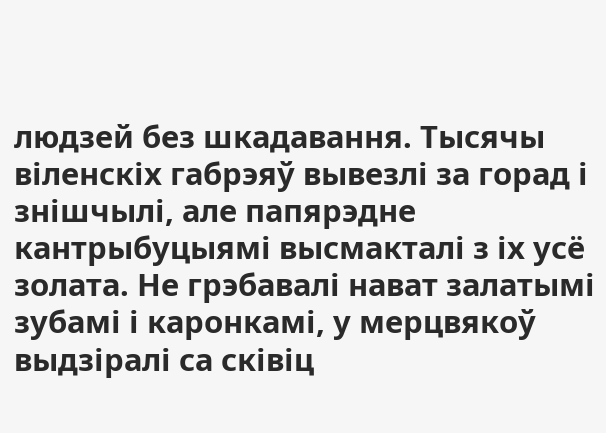людзей без шкадавання. Тысячы віленскіх габрэяў вывезлі за горад і знішчылі, але папярэдне кантрыбуцыямі высмакталі з іх усё золата. Не грэбавалі нават залатымі зубамі і каронкамі, у мерцвякоў выдзіралі са сківіц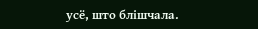усё, што блішчала.